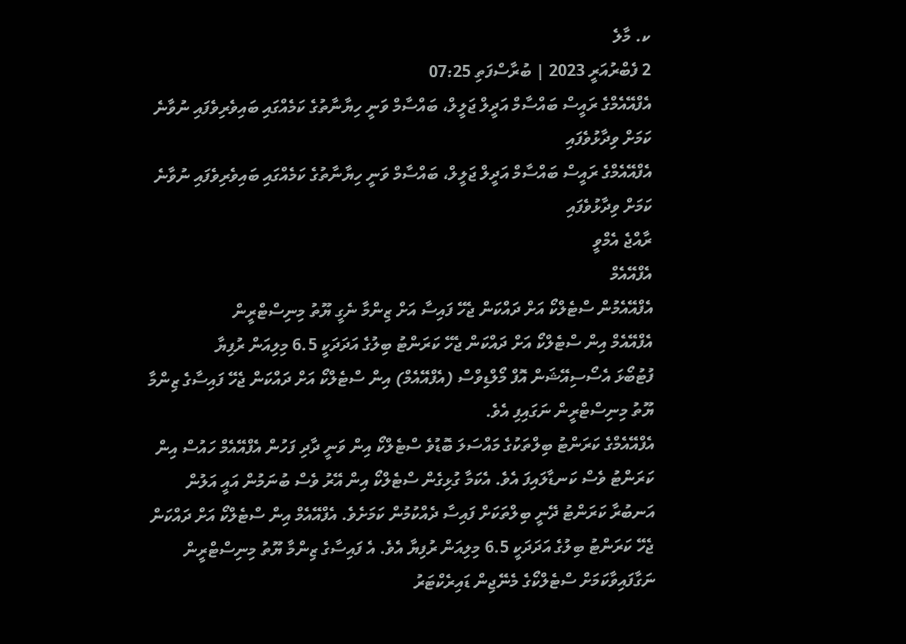ކ. މާލެ
2 ފެބްރުއަރީ 2023 | ބުރާސްފަތި 07:25
އެފްއޭއެމްގެ ރައީސް ބައްސާމް އަދީލް ޖަލީލް، ބައްސާމް ވަނީ ހިޔާނާތުގެ ކަމެއްގައި ބައިވެރިވެފައި ނުވާނެ ކަމަށް ވިދާޅުވެފައި
އެފްއޭއެމްގެ ރައީސް ބައްސާމް އަދީލް ޖަލީލް، ބައްސާމް ވަނީ ހިޔާނާތުގެ ކަމެއްގައި ބައިވެރިވެފައި ނުވާނެ ކަމަށް ވިދާޅުވެފައި
ރާއްޖެ އެމްވީ
އެފްއޭއެމް
އެފްއޭއެމުން ސްޓެލްކޯ އަށް ދައްކަން ޖެހޭ ފައިސާ އަށް ޒިންމާ ނެގީ ޔޫތު މިނިސްޓްރީން
އެފްއޭއެމް އިން ސްޓެލްކޯ އަށް ދައްކަން ޖެހޭ ކަރަންޓު ބިލުގެ އަދަދަކީ 6.5 މިލިއަން ރުފިޔާ
ފުޓުބޯޅަ އެސޯސިއޭޝަން އޮފް މޯލްޑިވްސް (އެފްއޭއެމް) އިން ސްޓެލްކޯ އަށް ދައްކަން ޖެހޭ ފައިސާގެ ޒިންމާ ޔޫތު މިނިސްޓްރީން ނަގައިފި އެވެ.
އެފްއޭއެމްގެ ކަރަންޓު ބިލްތަކުގެ މައްސަލަ ބޮޑުވެ ސްޓެލްކޯ އިން ވަނީ ދާދި ފަހުން އެފްއޭއެމް ހައުސް އިން ކަރަންޓު ވެސް ކަނޑާލައިފަ އެވެ. އެކަމާ ގުޅިގެން ސްޓެލްކޯ އިން އޭރު ވެސް ބުނަމުން އައީ އަލުން އަނބުރާ ކަރަންޓު ދޭނީ ބިލްތަކަށް ފައިސާ ދެއްކުމުން ކަމަށެވެ. އެފްއޭއެމް އިން ސްޓެލްކޯ އަށް ދައްކަން ޖެހޭ ކަރަންޓު ބިލުގެ އަދަދަކީ 6.5 މިލިއަން ރުފިޔާ އެވެ. އެ ފައިސާގެ ޒިންމާ ޔޫތު މިނިސްޓްރީން ނަގާފައިވާކަމަށް ސްޓެލްކޯގެ މެނޭޖިން ޑައިރެކްޓަރު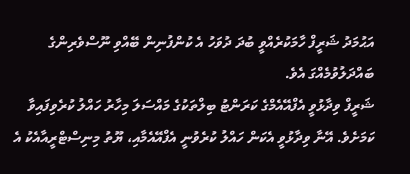އަޙުމަދު ޝަރީފް ހާމަކުރެއްވީ ބުދަ ދުވަހު އެ ކުންފުނިން ބޭއްވި ނޫސްވެރިންގެ ބައްދަލުވުމެއްގަ އެވެ.
ޝަރީފް ވިދާޅުވީ އެފްއޭއެމްގެ ކަރަންޓު ބިލްތަކުގެ މައްސަލަ މިހާރު ހައްލު ކުރެވިފައިވާ ކަމަށެވެ. އޭނާ ވިދާޅުވީ އެކަން ހައްލު ކުރެވުނީ އެފްއޭއެމާއި، ޔޫތު މިނިސްޓްރީއާއެކު އެ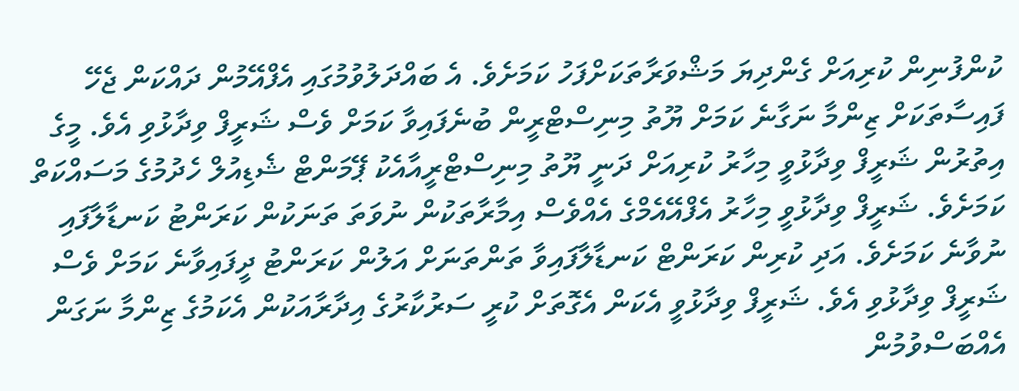ކުންފުނިން ކުރިއަށް ގެންދިޔަ މަޝްވަރާތަކަށްފަހު ކަމަށެވެ. އެ ބައްދަލުވުމުގައި އެފްއޭމުން ދައްކަން ޖެހޭ ފައިސާތަކަށް ޒިންމާ ނަގާނެ ކަމަށް ޔޫތު މިނިސްޓްރީން ބުނެފައިވާ ކަމަށް ވެސް ޝަރީފް ވިދާޅުވި އެވެ. މީގެ އިތުރުން ޝަރީފް ވިދާޅުވީ މިހާރު ކުރިއަށް ދަނީ ޔޫތު މިނިސްޓްރީއާއެކު ޕޭމަންޓް ޝެޑިއުލް ހެދުމުގެ މަސައްކަތް ކަމަށެވެ. ޝަރީފް ވިދާޅުވީ މިހާރު އެފްއޭއެމްގެ އެއްވެސް އިމާރާތަކުން ނުވަތަ ތަނަކުން ކަރަންޓު ކަނޑާލާފައި ނުވާނެ ކަމަށެވެ. އަދި ކުރިން ކަރަންޓް ކަނޑާލާފައިވާ ތަންތަނަށް އަލުން ކަރަންޓު ދީފައިވާނެ ކަމަށް ވެސް ޝަރީފް ވިދާޅުވި އެވެ. ޝަރީފް ވިދާޅުވީ އެކަން އެގޮތަށް ކުރީ ސަރުކާރުގެ އިދާރާއަކުން އެކަމުގެ ޒިންމާ ނަގަން އެއްބަސްވުމުން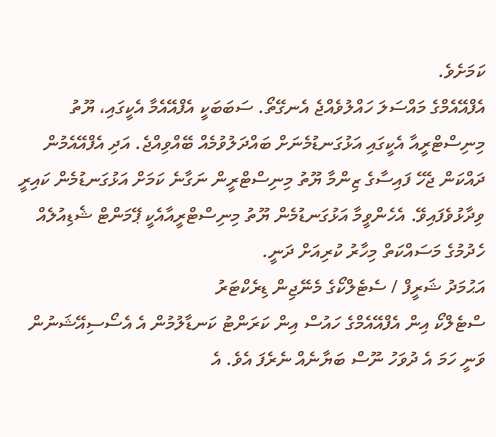ކަމަށެވެ.
އެފްއޭއެމްގެ މައްސަލަ ހައްލުވެއްޖެ އެނގޭތޯ. ސަބަބަކީ އެފްއޭއެމާ އެކީގައި، ޔޫތު މިނިސްޓްރީއާ އެކީގައި އަޅުގަނޑުމެނަށް ބައްދަލުވުމެއް ބޭއްވިއްޖެ. އަދި އެފްއޭއެމުން ދައްކަން ޖެހޭ ފައިސާގެ ޒިންމާ ޔޫތު މިނިސްޓްރީން ނަގާނެ ކަމަށް އަޅުގަނޑުމެން ކައިރީ ވިދާޅުވެފައިވޭ. އެހެންވީމާ އަޅުގަނޑުމެން ޔޫތު މިނިސްޓްރީއާއެކީ ޕޭމަންޓް ޝެޑިއުލެއް ހެދުމުގެ މަސައްކަތް މިހާރު ކުރިއަށް ދަނީ.
އަޙުމަދު ޝަރީފް / ސެޓެލްކޯގެ މެނޭޖިން ޑިރެކްޓަރު
ސްޓެލްކޯ އިން އެފްއޭއެމްގެ ހައުސް އިން ކަރަންޓު ކަނޑާލުމުން އެ އެސޯސިއޭޝަނުން ވަނީ ހަމަ އެ ދުވަހު ނޫސް ބަޔާނެއް ނެރެފަ އެވެ. އެ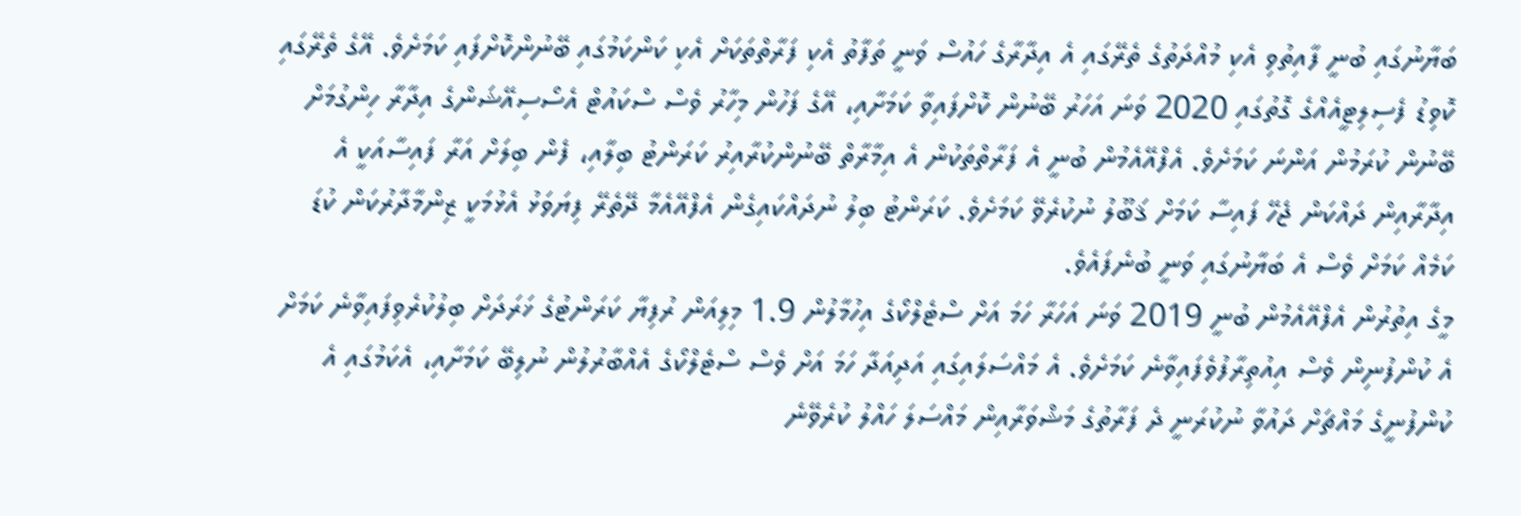ބަޔާނުގައި ބުނީ ފާއިތުވި އެކި މުއްދަތުގެ ތެރޭގައި އެ އިދާރާގެ ހައުސް ވަނީ ތަފާތު އެކި ފަރާތްތަކަށް އެކި ކަންކަމުގައި ބޭނުންކޮށްފައި ކަމަށެވެ. އޭގެ ތެރޭގައި ކޮވިޑު ފެސިލިޓީއެއްގެ ގޮތުގައި 2020 ވަނަ އަހަރު ބޭނުން ކޮށްފައިވާ ކަމަށާއި، އޭގެ ފަހުން މިހާރު ވެސް ސްކައުޓް އެސޯސިއޭޝަންގެ އިދާރާ ހިންގުމަށް ބޭނުން ކުރަމުން އަންނަ ކަމަށެވެ. އެފްއޭއެމުން ބުނީ އެ ފަރާތްތަކުން އެ އިމާރާތް ބޭނުންކުރާއިރު ކަރަންޓު ބިލާއި، ފެން ބިލަށް އަރާ ފައިސާއަކީ އެ އިދާރާއިން ދައްކަން ޖެހޭ ފައިސާ ކަމަށް ޤަބޫލު ނުކުރެވޭ ކަމަށެވެ. ކަރަންޓު ބިލު ނުދައްކައިގެން އެފްއޭއެމާ ދޭތެރޭ ފިޔަވަޅު އެޅުމަކީ ޒިންމާދާރުކަން ކުޑަ ކަމެއް ކަމަށް ވެސް އެ ބަޔާނުގައި ވަނީ ބުނެފައެވެ.
މީގެ އިތުރުން އެފްއޭއެމުން ބުނީ 2019 ވަނަ އަހަރާ ހަމަ އަށް ސްޓެލްކޯގެ އިހުމާލުން 1.9 މިލިއަން ރުފިޔާ ކަރަންޓުގެ ޚަރަދަށް ބިލުކުރެވިފައިވާނެ ކަމަށް އެ ކުންފުނިން ވެސް އިއުތިރާފުވެފައިވާނެ ކަމަށެވެ. އެ މައްސަލައިގައި އަދިއަދާ ހަމަ އަށް ވެސް ސްޓެލްކޯގެ އެއްބާރުލުން ނުލިބޭ ކަމަށާއި، އެކަމުގައި އެ ކުންފުނީގެ މައްޗަށް ދައުވާ ނުކުރަނީ ދެ ފަރާތުގެ މަޝްވަރާއިން މައްސަލަ ހައްލު ކުރެވޭނެ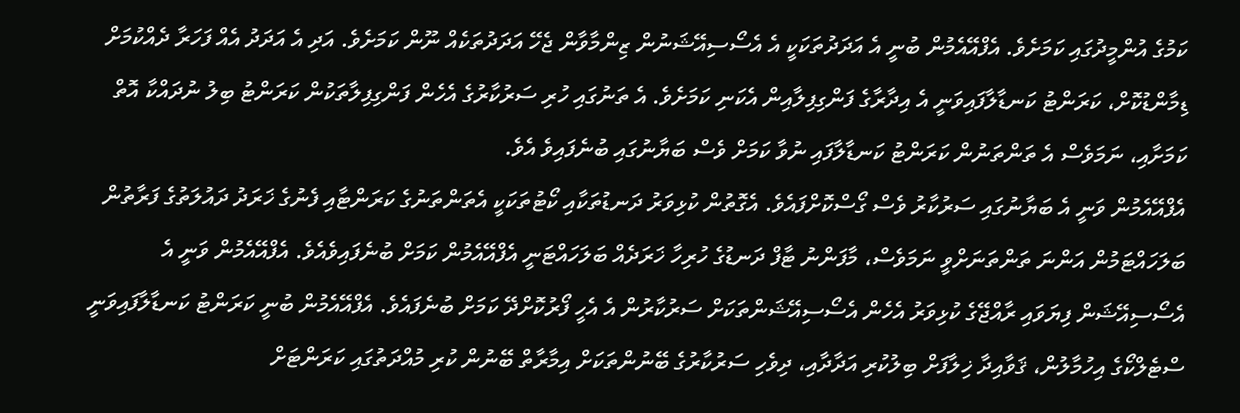ކަމުގެ އުންމީދުގައި ކަމަށެވެ. އެފްއޭއެމުން ބުނީ އެ އަދަދުތަކަކީ އެ އެސޯސިއޭޝަނުން ޒިންމާވާން ޖެހޭ އަދަދުތަކެއް ނޫން ކަމަށެވެ. އަދި އެ އަދަދު އެއް ފަހަރާ ދެއްކުމަށް ޑިމާންޑުކޮށް، ކަރަންޓު ކަނޑާލާފައިވަނީ އެ އިދާރާގެ ފަންގިފިލާއިން އެކަނި ކަމަށެވެ. އެ ތަނުގައި ހުރި ސަރުކާރުގެ އެހެން ފަންގިފިލާތަކުން ކަރަންޓު ބިލު ނުދައްކާ އޮތް ކަމަށާއި، ނަމަވެސް އެ ތަންތަނުން ކަރަންޓު ކަނޑާލާފައި ނުވާ ކަމަށް ވެސް ބަޔާނުގައި ބުނެފައިވެ އެވެ.
އެފްއޭއެމުން ވަނީ އެ ބަޔާނުގައި ސަރުކާރު ވެސް ގޯސްކޮށްފައެވެ. އެގޮތުން ކުޅިވަރު ދަނޑުތަކާއި ކޯޓުތަކަކީ އެތަންތަނުގެ ކަރަންޓާއި ފެނުގެ ޚަރަދު ދައުލަތުގެ ފަރާތުން ބަލަހައްޓަމުން އަންނަ ތަންތަނަށްވީ ނަމަވެސް، މާފަންނު ޓާފް ދަނޑުގެ ހުރިހާ ޚަރަދެއް ބަލަހައްޓަނީ އެފްއޭއެމުން ކަމަށް ބުނެފައިވެއެވެ. އެފްއޭއެމުން ވަނީ އެ އެސޯސިއޭޝަން ފިޔަވައި ރާއްޖޭގެ ކުޅިވަރު އެހެން އެސޯސިއޭޝަންތަކަށް ސަރުކާރުން އެ އެހީ ފޯރުކޮށްދޭ ކަމަށް ބުނެފައެވެ. އެފްއޭއެމުން ބުނީ ކަރަންޓު ކަނޑާލާފައިވަނީ ސްޓެލްކޯގެ އިހުމާލުން، ޤަވާއިދާ ޚިލާފަށް ބިލުކުރި އަދާދާއި، ދިވެހި ސަރުކާރުގެ ބޭނުންތަކަށް އިމާރާތް ބޭނުން ކުރި މުއްދަތުގައި ކަރަންޓަށް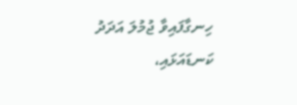ހިނގާފައިވާ ޖުމުލަ އަދަދު ކަނޑައަޅައި،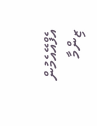އެފްއޭއެމުން ޒިންމާ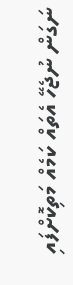ނަގަން ނުޖެހޭ އެތައް ކަމެއް މަތިކޮށްފައި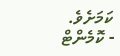ކަމަށެވެ.
- ކޮމެންޓް